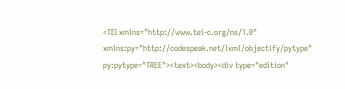<TEI xmlns="http://www.tei-c.org/ns/1.0" xmlns:py="http://codespeak.net/lxml/objectify/pytype" py:pytype="TREE"><text><body><div type="edition"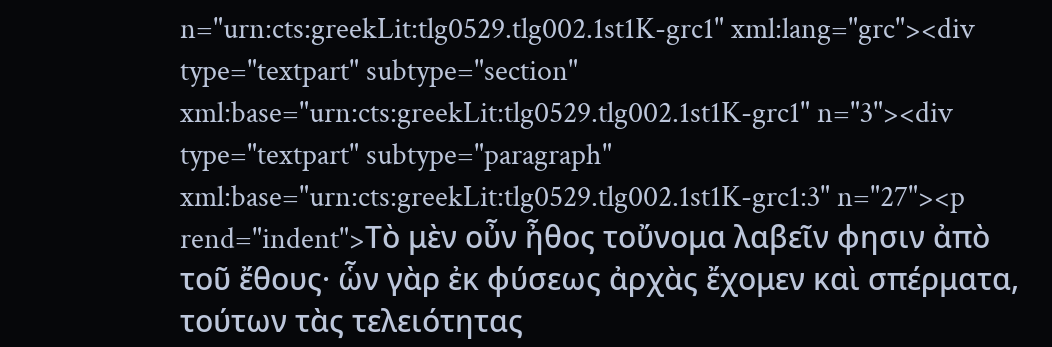n="urn:cts:greekLit:tlg0529.tlg002.1st1K-grc1" xml:lang="grc"><div type="textpart" subtype="section" xml:base="urn:cts:greekLit:tlg0529.tlg002.1st1K-grc1" n="3"><div type="textpart" subtype="paragraph" xml:base="urn:cts:greekLit:tlg0529.tlg002.1st1K-grc1:3" n="27"><p rend="indent">Τὸ μὲν οὖν ἦθος τοὔνομα λαβεῖν φησιν ἀπὸ τοῦ ἔθους· ὧν γὰρ ἐκ φύσεως ἀρχὰς ἔχομεν καὶ σπέρματα, τούτων τὰς τελειότητας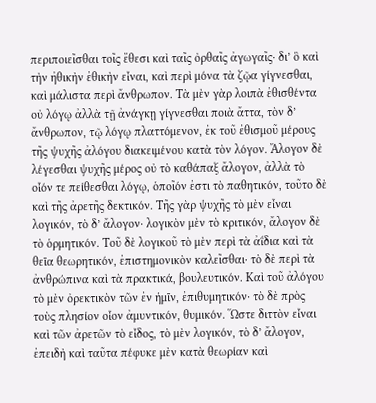περιποιεῖσθαι τοῖς ἔθεσι καὶ ταῖς ὀρθαῖς ἀγωγαῖς· δι’ ὃ καὶ τὴν ἠθικὴν ἐθικὴν εἶναι, καὶ περὶ μόνα τὰ ζῷα γίγνεσθαι, καὶ μάλιστα περὶ ἄνθρωπον. Τὰ μὲν γὰρ λοιπὰ ἐθισθέντα οὐ λόγῳ ἀλλὰ τῇ ἀνάγκῃ γίγνεσθαι ποιὰ ἄττα, τὸν δ’ ἄνθρωπον, τῷ λόγῳ πλαττόμενον, ἐκ τοῦ ἐθισμοῦ μέρους τῆς ψυχῆς ἀλόγου διακειμένου κατὰ τὸν λόγον. Ἄλογον δὲ λέγεσθαι ψυχῆς μέρος οὐ τὸ καθάπαξ ἄλογον, ἀλλὰ τὸ οἷόν τε πείθεσθαι λόγῳ, ὁποῖόν ἐστι τὸ παθητικόν, τοῦτο δὲ καὶ τῆς ἀρετῆς δεκτικόν. Τῆς γὰρ ψυχῆς τὸ μὲν εἶναι λογικόν, τὸ δ’ ἄλογον· λογικὸν μὲν τὸ κριτικόν, ἄλογον δὲ τὸ ὁρμητικόν. Τοῦ δὲ λογικοῦ τὸ μὲν περὶ τὰ ἀΐδια καὶ τὰ θεῑα θεωρητικόν, ἐπιστημονικὸν καλεῖσθαι· τὸ δὲ περὶ τὰ ἀνθρώπινα καὶ τὰ πρακτικά, βουλευτικόν. Καὶ τοῦ ἀλόγου τὸ μὲν ὀρεκτικὸν τῶν ἐν ἡμῑν, ἐπιθυμητικόν· τὸ δὲ πρὸς τοὺς πλησίον οἷον ἀμυντικόν, θυμικόν. Ὥστε διττὸν εἶναι καὶ τῶν ἀρετῶν τὸ εἶδος, τὸ μὲν λογικόν, τὸ δ’ ἄλογον, ἐπειδὴ καὶ ταῦτα πέφυκε μὲν κατὰ θεωρίαν καὶ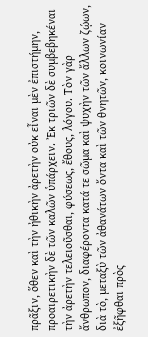πρᾶξιν, ὅθεν καὶ τὴν ἠθικὴν ἀρετὴν οὐκ εἶναι μὲν ἐπιστήμην, προαιρετικὴν δὲ τῶν καλῶν ὑπάρχειν. Ἐκ τριῶν δὲ συμβεβηκέναι τὴν ἀρετὴν τελειοῦσθαι, φύσεως, ἔθους, λόγου. Τὸν γὰρ ἄνθρωπον, διαφέροντα κατά τε σῶμα καὶ ψυχὴν τῶν ἄλλων ζῴων, διὰ τὸ, μεταξὺ τῶν ἀθανάτων ὄντα καὶ τῶν θνητῶν, κοινωνίαν ἐξῆφθαι πρὸς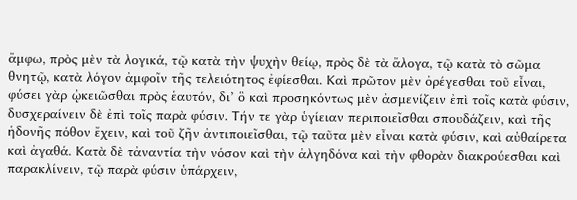ἄμφω, πρὸς μὲν τὰ λογικά, τῷ κατὰ τὴν ψυχὴν θείῳ, πρὸς δὲ τὰ ἄλογα, τῷ κατὰ τὸ σῶμα θνητῷ, κατὰ λόγον ἀμφοῖν τῆς τελειότητος ἐφίεσθαι. Καὶ πρῶτον μὲν ὀρέγεσθαι τοῦ εἶναι, φύσει γὰρ ᾠκειῶσθαι πρὸς ἑαυτόν, δι’ ὃ καὶ προσηκόντως μὲν ἀσμενίζειν ἐπὶ τοῖς κατὰ φύσιν, δυσχεραίνειν δὲ ἐπὶ τοῖς παρὰ φύσιν. Τήν τε γὰρ ὑγίειαν περιποιεῖσθαι σπουδάζειν, καὶ τῆς ἡδονῆς πόθον ἔχειν, καὶ τοῦ ζῆν ἀντιποιεῖσθαι, τῷ ταῦτα μὲν εἶναι κατὰ φύσιν, καὶ αὐθαίρετα καὶ ἀγαθά. Κατὰ δὲ τἀναντία τὴν νόσον καὶ τὴν ἀλγηδόνα καὶ τὴν φθορὰν διακρούεσθαι καὶ παρακλίνειν, τῷ παρὰ φύσιν ὑπάρχειν,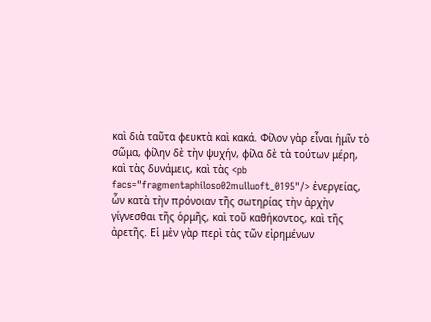καὶ διὰ ταῦτα φευκτὰ καὶ κακά. Φίλον γὰρ εἶναι ἡμῖν τὸ σῶμα, φίλην δὲ τὴν ψυχήν, φίλα δὲ τὰ τούτων μέρη, καὶ τὰς δυνάμεις, καὶ τὰς <pb facs="fragmentaphiloso02mulluoft_0195"/> ἐνεργείας, ὧν κατὰ τὴν πρόνοιαν τῆς σωτηρίας τὴν ἀρχὴν γίγνεσθαι τῆς ὁρμῆς, καὶ τοῦ καθήκοντος, καὶ τῆς ἀρετῆς. Εἰ μὲν γὰρ περὶ τὰς τῶν εἰρημένων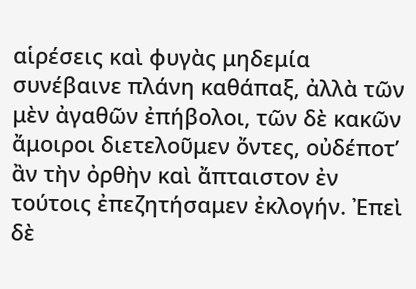αἱρέσεις καὶ φυγὰς μηδεμία συνέβαινε πλάνη καθάπαξ, ἀλλὰ τῶν μὲν ἀγαθῶν ἐπήβολοι, τῶν δὲ κακῶν ἄμοιροι διετελοῦμεν ὄντες, οὐδέποτ’ ἂν τὴν ὀρθὴν καὶ ἄπταιστον ἐν τούτοις ἐπεζητήσαμεν ἐκλογήν. Ἐπεὶ δὲ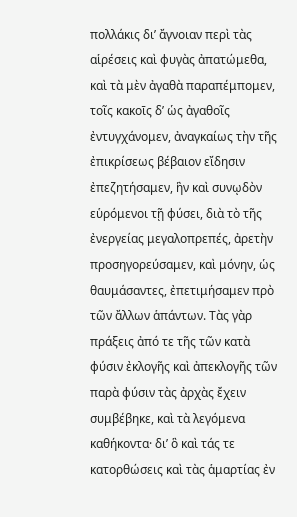πολλάκις δι’ ἄγνοιαν περὶ τὰς αἱρέσεις καὶ φυγὰς ἀπατώμεθα, καὶ τὰ μὲν ἀγαθὰ παραπέμπομεν, τοῖς κακοῑς δ’ ὡς ἀγαθοῖς ἐντυγχάνομεν, ἀναγκαίως τὴν τῆς ἐπικρίσεως βέβαιον εἴδησιν ἐπεζητήσαμεν, ἣν καὶ συνῳδὸν εὑρόμενοι τῇ φύσει, διὰ τὸ τῆς ἐνεργείας μεγαλοπρεπές, ἀρετὴν προσηγορεύσαμεν, καὶ μόνην, ὡς θαυμάσαντες, ἐπετιμήσαμεν πρὸ τῶν ἄλλων ἁπάντων. Τὰς γὰρ πράξεις ἀπό τε τῆς τῶν κατὰ φύσιν ἐκλογῆς καὶ ἀπεκλογῆς τῶν παρὰ φύσιν τὰς ἀρχὰς ἔχειν συμβέβηκε, καὶ τὰ λεγόμενα καθήκοντα· δι’ ὃ καὶ τάς τε κατορθώσεις καὶ τὰς ἁμαρτίας ἐν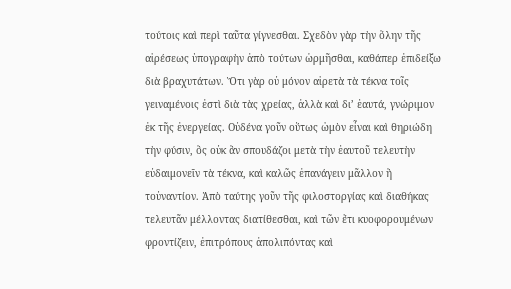τούτοις καὶ περὶ ταῦτα γίγνεσθαι. Σχεδὸν γὰρ τὴν ὅλην τῆς αἱρέσεως ὑπογραφὴν ἀπὸ τούτων ὡρμῆσθαι, καθάπερ ἐπιδείξω διὰ βραχυτάτων. Ὅτι γὰρ οὐ μόνον αἱρετὰ τὰ τέκνα τοῖς γειναμένοις ἐστὶ διὰ τὰς χρείας, ἀλλὰ καὶ δι’ ἑαυτά, γνώριμον ἐκ τῆς ἐνεργείας. Οὐδένα γοῦν οὕτως ὠμὸν εἶναι καὶ θηριώδη τὴν φύσιν, ὃς οὐκ ἂν σπουδάζοι μετὰ τὴν ἑαυτοῦ τελευτὴν εὐδαιμονεῑν τὰ τέκνα, καὶ καλῶς ἐπανάγειν μᾶλλον ἢ τοὐναντίον. Ἀπὸ ταύτης γοῦν τῆς φιλοστοργίας καὶ διαθήκας τελευτᾶν μέλλοντας διατίθεσθαι, καὶ τῶν ἔτι κυοφορουμένων φροντίζειν, ἐπιτρόπους ἀπολιπόντας καὶ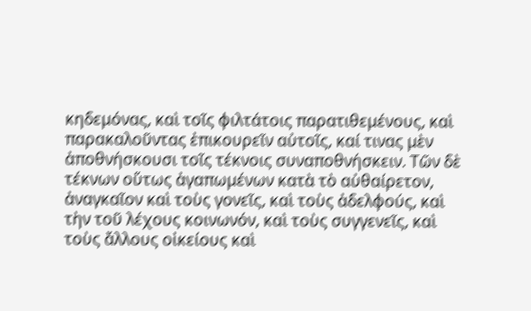κηδεμόνας, καὶ τοῖς φιλτάτοις παρατιθεμένους, καὶ παρακαλοῦντας ἐπικουρεῖν αὐτοῖς, καί τινας μὲν ἀποθνήσκουσι τοῖς τέκνοις συναποθνήσκειν. Τῶν δὲ τέκνων οὕτως ἀγαπωμένων κατὰ τὸ αὐθαίρετον, ἀναγκαῖον καὶ τοὺς γονεῖς, καὶ τοὺς ἀδελφούς, καὶ τὴν τοῦ λέχους κοινωνόν, καὶ τοὺς συγγενεῖς, καὶ τοὺς ἄλλους οἰκείους καὶ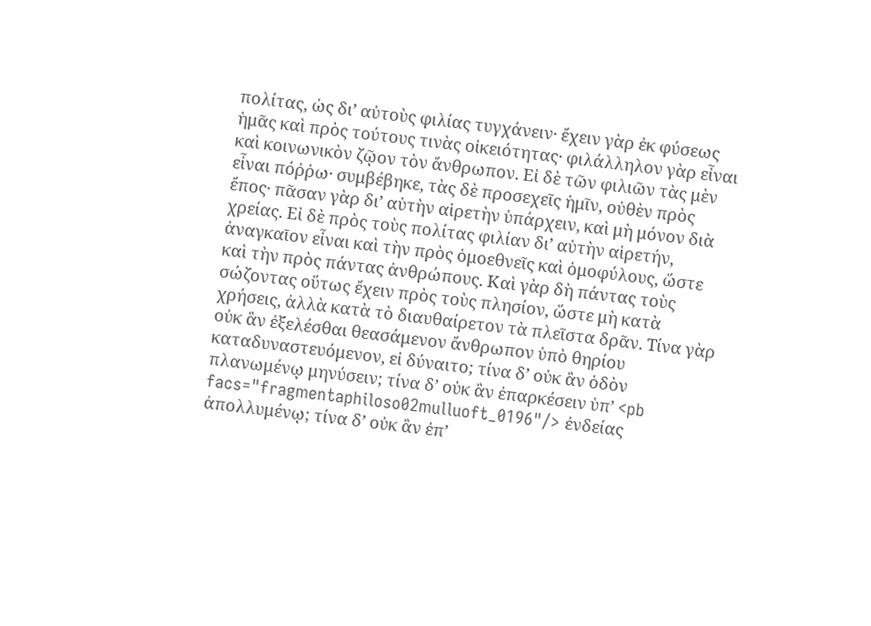πολίτας, ὡς δι’ αὐτοὺς φιλίας τυγχάνειν· ἔχειν γὰρ ἐκ φύσεως ἡμᾶς καὶ πρὸς τούτους τινὰς οἰκειότητας· φιλάλληλον γὰρ εἶναι καὶ κοινωνικὸν ζῷον τὸν ἄνθρωπον. Εἰ δὲ τῶν φιλιῶν τὰς μὲν εἶναι πόῤῥω· συμβέβηκε, τὰς δὲ προσεχεῖς ἡμῖν, οὐθὲν πρὸς ἔπος· πᾶσαν γὰρ δι’ αὑτὴν αἱρετὴν ὑπάρχειν, καὶ μὴ μόνον διὰ χρείας. Εἰ δὲ πρὸς τοὺς πολίτας φιλίαν δι’ αὑτὴν αἱρετήν, ἀναγκαῑον εἶναι καὶ τὴν πρὸς ὁμοεθνεῖς καὶ ὁμοφύλους, ὥστε καὶ τὴν πρὸς πάντας ἀνθρώπους. Καὶ γὰρ δὴ πάντας τοὺς σώζοντας οὕτως ἔχειν πρὸς τοὺς πλησίον, ὥστε μὴ κατὰ χρήσεις, ἀλλὰ κατὰ τὸ διαυθαίρετον τὰ πλεῖστα δρᾶν. Τίνα γὰρ οὐκ ἂν ἐξελέσθαι θεασάμενον ἄνθρωπον ὑπὸ θηρίου καταδυναστευόμενον, εἰ δύναιτο; τίνα δ’ οὐκ ἂν ὁδὸν πλανωμένῳ μηνύσειν; τίνα δ’ οὐκ ἂν ἐπαρκέσειν ὑπ’ <pb facs="fragmentaphiloso02mulluoft_0196"/> ἐνδείας ἀπολλυμένῳ; τίνα δ’ οὐκ ἂν ἐπ’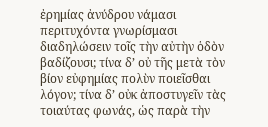ἐρημίας ἀνύδρου νάμασι περιτυχόντα γνωρίσμασι διαδηλώσειν τοῖς τὴν αὐτὴν ὁδὸν βαδίζουσι; τίνα δ’ οὐ τῆς μετὰ τὸν βίον εὐφημίας πολὺν ποιεῖσθαι λόγον; τίνα δ’ οὐκ ἀποστυγεῖν τὰς τοιαύτας φωνάς, ὡς παρὰ τὴν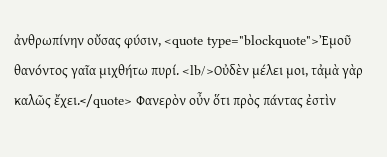ἀνθρωπίνην οὔσας φύσιν, <quote type="blockquote">Ἐμοῦ θανόντος γαῖα μιχθήτω πυρί. <lb/>Οὐδὲν μέλει μοι, τἀμὰ γὰρ καλῶς ἔχει.</quote> Φανερὸν οὖν ὅτι πρὸς πάντας ἐστὶν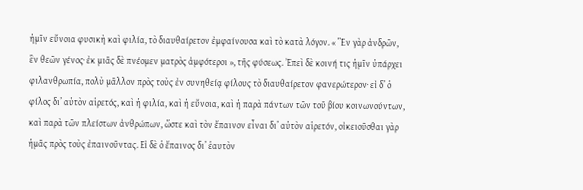ἡμῖν εὔνοια φυσικὴ καὶ φιλία, τὸ διαυθαίρετον ἐμφαίνουσα καὶ τὸ κατὰ λόγον. « Ἓν γὰρ ἀνδρῶν, ἓν θεῶν γένος· ἐκ μιᾶς δὲ πνέομεν ματρὸς ἀμφότεροι », τῆς φύσεως. Ἐπεὶ δὲ κοινή τις ἡμῖν ὑπάρχει φιλανθρωπία, πολὺ μᾶλλον πρὸς τοὺς ἐν συνηθείᾳ φίλους τὸ διαυθαίρετον φανερώτερον· εἰ δ’ ὁ φίλος δι’ αὑτὸν αἱρετός, καὶ ἡ φιλία, καὶ ἡ εὔνοια, καὶ ἡ παρὰ πάντων τῶν τοῦ βίου κοινωνούντων, καὶ παρὰ τῶν πλείστων ἀνθρώπων, ὥστε καὶ τὸν ἔπαινον εἶναι δι’ αὑτὸν αἱρετόν, οἰκειοῦσθαι γὰρ ἡμᾶς πρὸς τοὺς ἐπαινοῦντας. Εἰ δὲ ὁ ἔπαινος δι’ ἑαυτὸν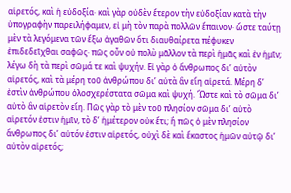αἱρετός, καὶ ἡ εὐδοξία· καὶ γὰρ οὐδὲν ἕτερον τὴν εὐδοξίαν κατὰ τὴν ὑπογραφὴν παρειλήφαμεν, εἰ μὴ τὸν παρὰ πολλῶν ἔπαινον· ὥστε ταύτῃ μὲν τὰ λεγόμενα τῶν ἔξω ἀγαθῶν ὅτι διαυθαίρετα πέφυκεν ἐπιδεδεῑχθαι σαφῶς· πῶς οὖν οὐ πολὺ μᾶλλον τὰ περὶ ἡμᾶς καὶ ἐν ἡμῖν; λέγω δὴ τὰ περὶ σῶμά τε καὶ ψυχήν. Εἰ γὰρ ὁ ἄνθρωπος δι’ αὑτὸν αἱρετός, καὶ τὰ μέρη τοῦ ἀνθρώπου δι’ αὑτὰ ἂν εἴη αἱρετά. Μέρη δ’ ἐστὶν ἀνθρώπου ὁλοσχερέστατα σῶμα καὶ ψυχή. Ὥστε καὶ τὸ σῶμα δι’ αὑτὸ ἂν αἱρετὸν εἴη. Πῶς γὰρ τὸ μὲν τοῦ πλησίον σῶμα δι’ αὑτὸ αἱρετόν ἐστιν ἡμῖν, τὸ δ’ ἡμέτερον οὐκ ἔτι; ἢ πῶς ὁ μὲν πλησίον ἄνθρωπος δι’ αὑτόν ἐστιν αἱρετός, οὐχὶ δὲ καὶ ἕκαστος ἡμῶν αὐτῷ δι’ αὑτὸν αἱρετός;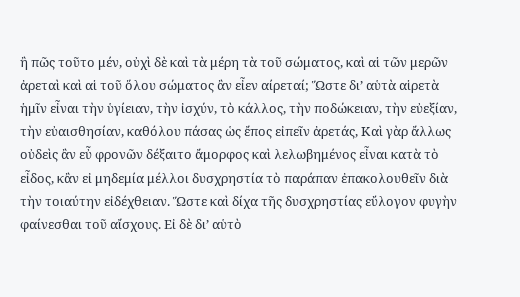ἢ πῶς τοῦτο μέν, οὐχὶ δὲ καὶ τὰ μέρη τὰ τοῦ σώματος, καὶ αἱ τῶν μερῶν ἀρεταὶ καὶ αἱ τοῦ ὅλου σώματος ἂν εἶεν αίρεταί; Ὥστε δι’ αὑτὰ αἱρετὰ ἡμῖν εἶναι τὴν ὑγίειαν, τὴν ἰσχύν, τὸ κάλλος, τὴν ποδώκειαν, τὴν εὐεξίαν, τὴν εὐαισθησίαν, καθόλου πάσας ὡς ἔπος εἰπεῖν ἀρετάς, Καὶ γὰρ ἄλλως οὐδεὶς ἂν εὖ φρονῶν δέξαιτο ἄμορφος καὶ λελωβημένος εἶναι κατὰ τὸ εἶδος, κἂν εἰ μηδεμία μέλλοι δυσχρηστία τὸ παράπαν ἐπακολουθεῖν διὰ τὴν τοιαύτην εἰδέχθειαν. Ὥστε καὶ δίχα τῆς δυσχρηστίας εὔλογον φυγὴν φαίνεσθαι τοῦ αἴσχους. Εἰ δὲ δι’ αὑτὸ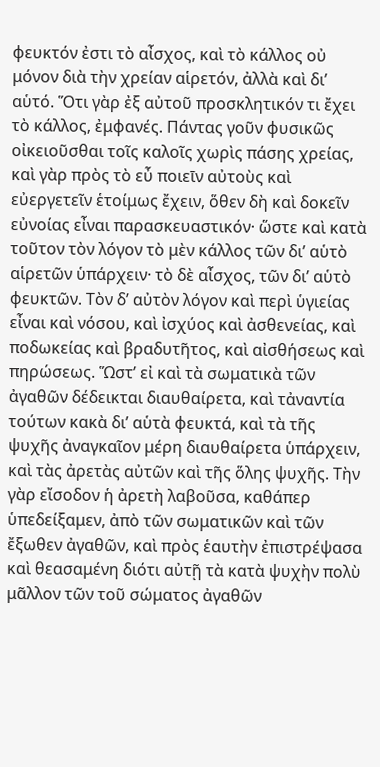φευκτόν ἐστι τὸ αἶσχος, καὶ τὸ κάλλος οὐ μόνον διὰ τὴν χρείαν αἱρετόν, ἀλλὰ καὶ δι’ αὑτό. Ὅτι γὰρ ἐξ αὐτοῦ προσκλητικόν τι ἔχει τὸ κάλλος, ἐμφανές. Πάντας γοῦν φυσικῶς οἰκειοῦσθαι τοῖς καλοῖς χωρὶς πάσης χρείας, καὶ γὰρ πρὸς τὸ εὖ ποιεῑν αὐτοὺς καὶ εὐεργετεῖν ἑτοίμως ἔχειν, ὅθεν δὴ καὶ δοκεῖν εὐνοίας εἶναι παρασκευαστικόν· ὥστε καὶ κατὰ τοῦτον τὸν λόγον τὸ μὲν κάλλος τῶν δι’ αὑτὸ αἱρετῶν ὑπάρχειν· τὸ δὲ αἶσχος, τῶν δι’ αὑτὸ φευκτῶν. Τὸν δ’ αὐτὸν λόγον καὶ περὶ ὑγιείας εἶναι καὶ νόσου, καὶ ἰσχύος καὶ ἀσθενείας, καὶ ποδωκείας καὶ βραδυτῆτος, καὶ αἰσθήσεως καὶ πηρώσεως. Ὥστ’ εἰ καὶ τὰ σωματικὰ τῶν ἀγαθῶν δέδεικται διαυθαίρετα, καὶ τἀναντία τούτων κακὰ δι’ αὑτὰ φευκτά, καὶ τὰ τῆς ψυχῆς ἀναγκαῖον μέρη διαυθαίρετα ὑπάρχειν, καὶ τὰς ἀρετὰς αὐτῶν καὶ τῆς ὅλης ψυχῆς. Τὴν γὰρ εἴσοδον ἡ ἀρετὴ λαβοῦσα, καθάπερ ὑπεδείξαμεν, ἀπὸ τῶν σωματικῶν καὶ τῶν ἔξωθεν ἀγαθῶν, καὶ πρὸς ἑαυτὴν ἐπιστρέψασα καὶ θεασαμένη διότι αὐτῇ τὰ κατὰ ψυχὴν πολὺ μᾶλλον τῶν τοῦ σώματος ἀγαθῶν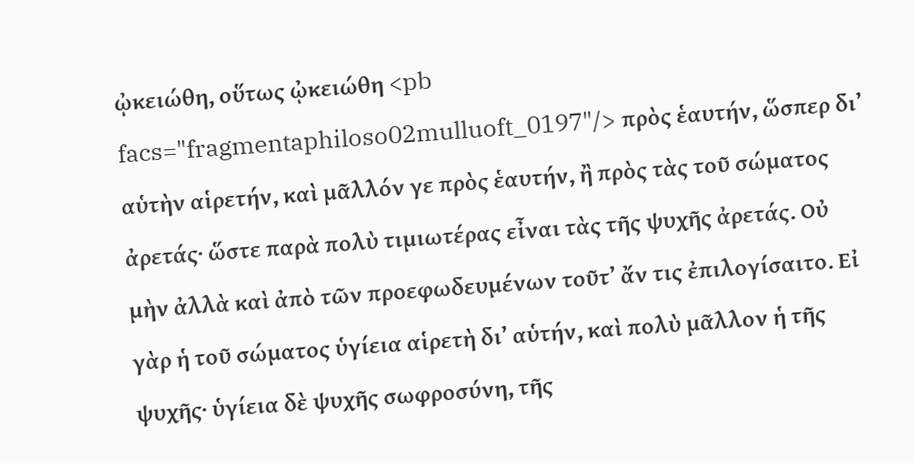ᾠκειώθη, οὕτως ᾠκειώθη <pb facs="fragmentaphiloso02mulluoft_0197"/> πρὸς ἑαυτήν, ὥσπερ δι’ αὑτὴν αἱρετήν, καὶ μᾶλλόν γε πρὸς ἑαυτήν, ἢ πρὸς τὰς τοῦ σώματος ἀρετάς· ὥστε παρὰ πολὺ τιμιωτέρας εἶναι τὰς τῆς ψυχῆς ἀρετάς. Οὐ μὴν ἀλλὰ καὶ ἀπὸ τῶν προεφωδευμένων τοῦτ’ ἄν τις ἐπιλογίσαιτο. Εἰ γὰρ ἡ τοῦ σώματος ὑγίεια αἱρετὴ δι’ αὑτήν, καὶ πολὺ μᾶλλον ἡ τῆς ψυχῆς· ὑγίεια δὲ ψυχῆς σωφροσύνη, τῆς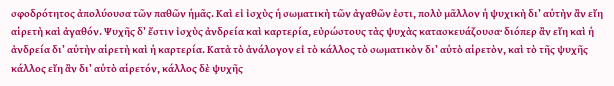σφοδρότητος ἀπολύουσα τῶν παθῶν ἡμᾶς. Καὶ εἰ ἰσχὺς ἡ σωματικὴ τῶν ἀγαθῶν ἐστι, πολὺ μᾶλλον ἡ ψυχικὴ δι’ αὑτὴν ἂν εἴη αἱρετὴ καὶ ἀγαθόν. Ψυχῆς δ’ ἔστιν ἰσχὺς ἀνδρεία καὶ καρτερία, εὐρώστους τὰς ψυχὰς κατασκευάζουσα· διόπερ ἂν εἴη καὶ ἡ ἀνδρεία δι’ αὑτὴν αἱρετὴ καὶ ἡ καρτερία. Κατὰ τὸ ἀνάλογον εἰ τὸ κάλλος τὸ σωματικὸν δι’ αὑτὸ αἱρετὸν, καὶ τὸ τῆς ψυχῆς κάλλος εἴη ἂν δι’ αὑτὸ αἱρετόν, κάλλος δὲ ψυχῆς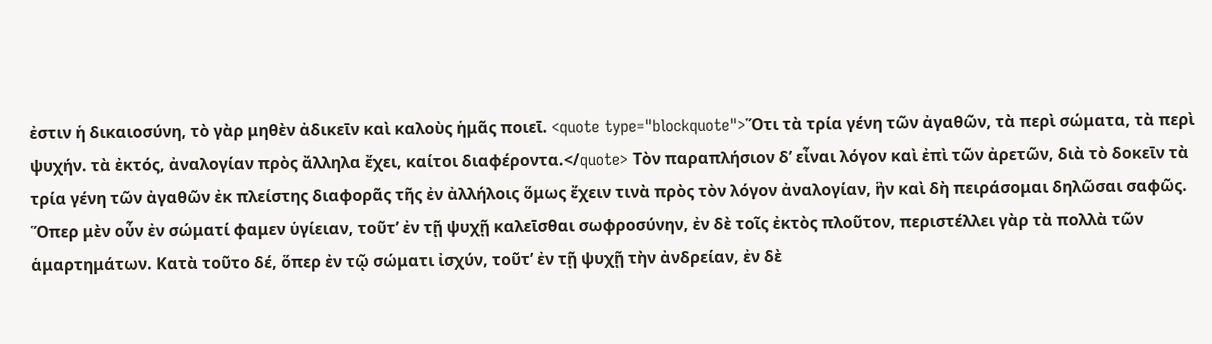ἐστιν ἡ δικαιοσύνη, τὸ γὰρ μηθὲν ἀδικεῑν καὶ καλοὺς ἡμᾶς ποιεῑ. <quote type="blockquote">Ὅτι τὰ τρία γένη τῶν ἀγαθῶν, τὰ περὶ σώματα, τὰ περὶ ψυχήν. τὰ ἐκτός, ἀναλογίαν πρὸς ἄλληλα ἔχει, καίτοι διαφέροντα.</quote> Τὸν παραπλήσιον δ’ εἶναι λόγον καὶ ἐπὶ τῶν ἀρετῶν, διὰ τὸ δοκεῑν τὰ τρία γένη τῶν ἀγαθῶν ἐκ πλείστης διαφορᾶς τῆς ἐν ἀλλήλοις ὅμως ἔχειν τινὰ πρὸς τὸν λόγον ἀναλογίαν, ἣν καὶ δὴ πειράσομαι δηλῶσαι σαφῶς. Ὅπερ μὲν οὖν ἐν σώματί φαμεν ὑγίειαν, τοῦτ’ ἐν τῇ ψυχῇ καλεῑσθαι σωφροσύνην, ἐν δὲ τοῖς ἐκτὸς πλοῦτον, περιστέλλει γὰρ τὰ πολλὰ τῶν ἁμαρτημάτων. Κατὰ τοῦτο δέ, ὅπερ ἐν τῷ σώματι ἰσχύν, τοῦτ’ ἐν τῇ ψυχῇ τὴν ἀνδρείαν, ἐν δὲ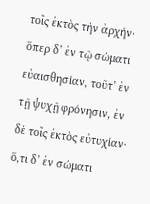τοῖς ἐκτὸς τὴν ἀρχήν· ὅπερ δ’ ἐν τῷ σώματι εὐαισθησίαν, τοῦτ’ ἐν τῇ ψυχῇ φρόνησιν, ἐν δὲ τοῖς ἐκτὸς εὐτυχίαν· ὅ,τι δ’ ἐν σώματι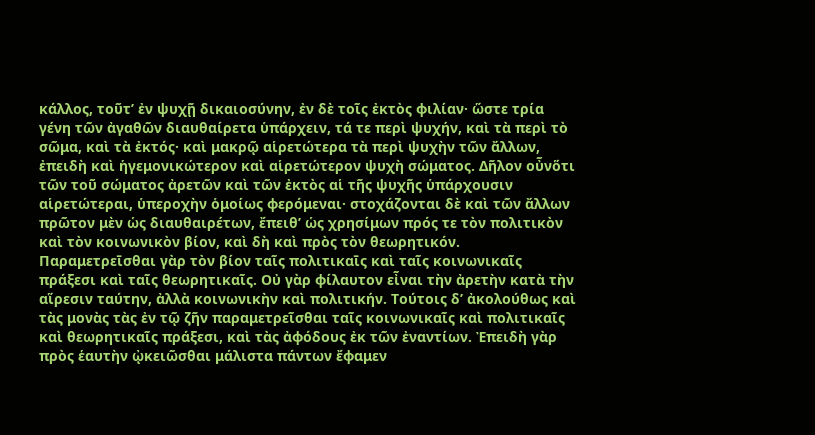κάλλος, τοῦτ’ ἐν ψυχῇ δικαιοσύνην, ἐν δὲ τοῖς ἐκτὸς φιλίαν· ὥστε τρία γένη τῶν ἀγαθῶν διαυθαίρετα ὑπάρχειν, τά τε περὶ ψυχήν, καὶ τὰ περὶ τὸ σῶμα, καὶ τὰ ἐκτός· καὶ μακρῷ αἱρετώτερα τὰ περὶ ψυχὴν τῶν ἄλλων, ἐπειδὴ καὶ ἡγεμονικώτερον καὶ αἱρετώτερον ψυχὴ σώματος. Δῆλον οὖνὅτι τῶν τοῦ σώματος ἀρετῶν καὶ τῶν ἐκτὸς αἱ τῆς ψυχῆς ὑπάρχουσιν αἱρετώτεραι, ὑπεροχὴν ὁμοίως φερόμεναι· στοχάζονται δὲ καὶ τῶν ἄλλων πρῶτον μὲν ὡς διαυθαιρέτων, ἔπειθ’ ὡς χρησίμων πρός τε τὸν πολιτικὸν καὶ τὸν κοινωνικὸν βίον, καὶ δὴ καὶ πρὸς τὸν θεωρητικόν. Παραμετρεῑσθαι γὰρ τὸν βίον ταῖς πολιτικαῑς καὶ ταῖς κοινωνικαῖς πράξεσι καὶ ταῖς θεωρητικαῖς. Οὐ γὰρ φίλαυτον εἶναι τὴν ἀρετὴν κατὰ τὴν αἵρεσιν ταύτην, ἀλλὰ κοινωνικὴν καὶ πολιτικήν. Τούτοις δ’ ἀκολούθως καὶ τὰς μονὰς τὰς ἐν τῷ ζῆν παραμετρεῖσθαι ταῖς κοινωνικαῖς καὶ πολιτικαῖς καὶ θεωρητικαῖς πράξεσι, καὶ τὰς ἀφόδους ἐκ τῶν ἐναντίων. Ἐπειδὴ γὰρ πρὸς ἑαυτὴν ᾠκειῶσθαι μάλιστα πάντων ἔφαμεν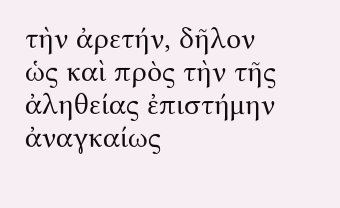τὴν ἀρετήν, δῆλον ὡς καὶ πρὸς τὴν τῆς ἀληθείας ἐπιστήμην ἀναγκαίως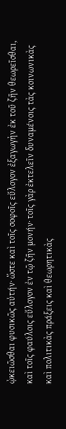ᾠκειῶσθαι φυσικῶς αὐτήν· ὥστε καὶ τοῖς σοφοῖς εὔλογον ἐξαγωγὴν ἐκ τοῦ ζῆν θεωρεῖσθαι, καὶ τοῖς φαύλοις εὔλογον ἐν τῷ ζῆν μονήν· τοῖς γὰρ ἐκτελεῖν δυναμένοις τὰς κοινωνικὰς καὶ πολιτικὰς πράξεις καὶ θεωρητικὰς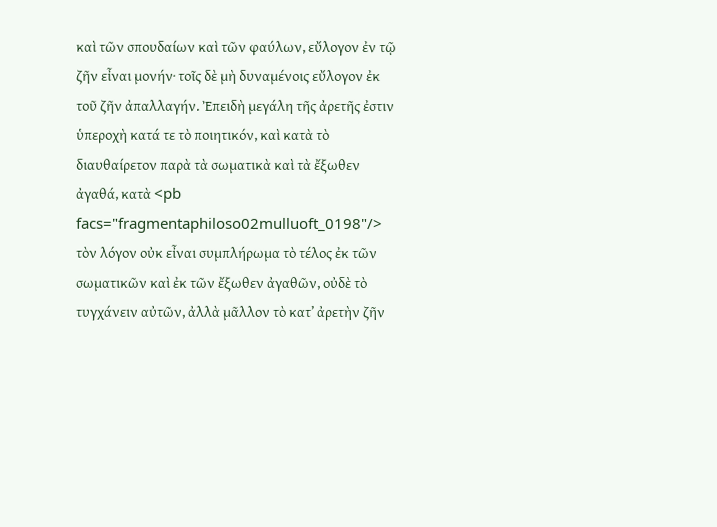καὶ τῶν σπουδαίων καὶ τῶν φαύλων, εὔλογον ἐν τῷ ζῆν εἶναι μονήν· τοῖς δὲ μὴ δυναμένοις εὔλογον ἐκ τοῦ ζῆν ἀπαλλαγήν. Ἐπειδὴ μεγάλη τῆς ἀρετῆς ἐστιν ὑπεροχὴ κατά τε τὸ ποιητικόν, καὶ κατὰ τὸ διαυθαίρετον παρὰ τὰ σωματικὰ καὶ τὰ ἔξωθεν ἀγαθά, κατὰ <pb facs="fragmentaphiloso02mulluoft_0198"/> τὸν λόγον οὐκ εἶναι συμπλήρωμα τὸ τέλος ἐκ τῶν σωματικῶν καὶ ἐκ τῶν ἔξωθεν ἀγαθῶν, οὐδὲ τὸ τυγχάνειν αὐτῶν, ἀλλὰ μᾶλλον τὸ κατ’ ἀρετὴν ζῆν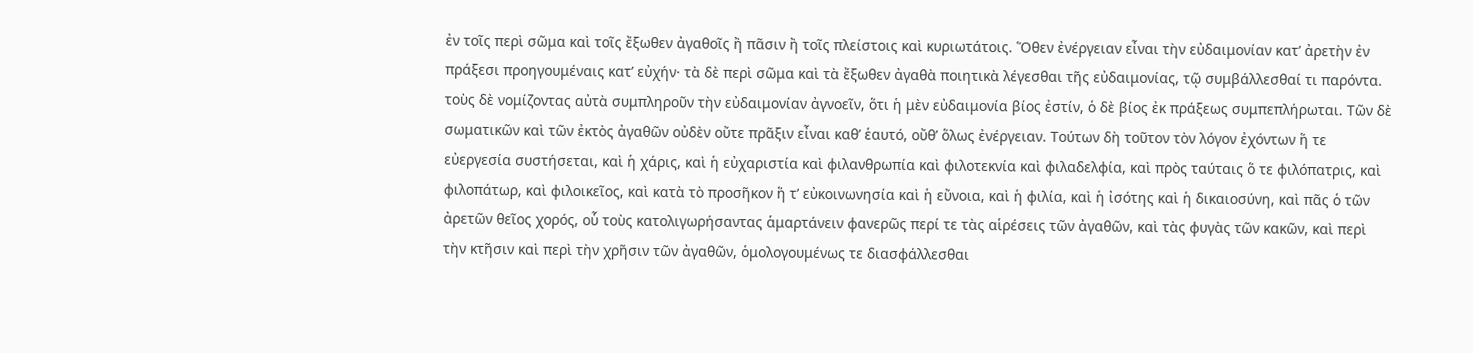ἐν τοῖς περὶ σῶμα καὶ τοῖς ἔξωθεν ἀγαθοῖς ἢ πᾶσιν ἢ τοῖς πλείστοις καὶ κυριωτάτοις. Ὅθεν ἐνέργειαν εἶναι τὴν εὐδαιμονίαν κατ’ ἀρετὴν ἐν πράξεσι προηγουμέναις κατ’ εὐχήν· τὰ δὲ περὶ σῶμα καὶ τὰ ἔξωθεν ἀγαθὰ ποιητικὰ λέγεσθαι τῆς εὐδαιμονίας, τῷ συμβάλλεσθαί τι παρόντα. τοὺς δὲ νομίζοντας αὐτὰ συμπληροῦν τὴν εὐδαιμονίαν ἀγνοεῖν, ὅτι ἡ μὲν εὐδαιμονία βίος ἐστίν, ὁ δὲ βίος ἐκ πράξεως συμπεπλήρωται. Τῶν δὲ σωματικῶν καὶ τῶν ἐκτὸς ἀγαθῶν οὐδὲν οὔτε πρᾶξιν εἶναι καθ’ ἑαυτό, οὔθ’ ὅλως ἐνέργειαν. Τούτων δὴ τοῦτον τὸν λόγον ἐχόντων ἥ τε εὐεργεσία συστήσεται, καὶ ἡ χάρις, καὶ ἡ εὐχαριστία καὶ φιλανθρωπία καὶ φιλοτεκνία καὶ φιλαδελφία, καὶ πρὸς ταύταις ὅ τε φιλόπατρις, καὶ φιλοπάτωρ, καὶ φιλοικεῖος, καὶ κατὰ τὸ προσῆκον ἥ τ’ εὐκοινωνησία καὶ ἡ εὔνοια, καὶ ἡ φιλία, καὶ ἡ ἰσότης καὶ ἡ δικαιοσύνη, καὶ πᾶς ὁ τῶν ἀρετῶν θεῖος χορός, οὗ τοὺς κατολιγωρήσαντας ἁμαρτάνειν φανερῶς περί τε τὰς αἱρέσεις τῶν ἀγαθῶν, καὶ τὰς φυγὰς τῶν κακῶν, καὶ περὶ τὴν κτῆσιν καὶ περὶ τὴν χρῆσιν τῶν ἀγαθῶν, ὁμολογουμένως τε διασφάλλεσθαι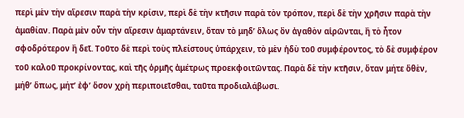περὶ μὲν τὴν αἵρεσιν παρὰ τὴν κρίσιν, περὶ δὲ τὴν κτῆσιν παρὰ τὸν τρόπον, περὶ δὲ τὴν χρῆσιν παρὰ τὴν ἀμαθίαν. Παρὰ μὲν οὖν τὴν αἵρεσιν ἁμαρτάνειν, ὅταν τὸ μηδ’ ὅλως ὂν ἀγαθὸν αἱρῶνται, ἢ τὸ ἧτον σφοδρότερον ἢ δεῖ. Τοῦτο δὲ περὶ τοὺς πλείστους ὑπάρχειν, τὸ μὲν ἡδὺ τοῦ συμφέροντος, τὸ δὲ συμφέρον τοῦ καλοῦ προκρίνοντας, καὶ τῆς ὁρμῆς ἀμέτρως προεκφοιτῶντας. Παρὰ δὲ τὴν κτῆσιν, ὅταν μήτε ὅθὲν, μήθ’ ὅπως, μήτ’ ἐφ’ ὅσον χρὴ περιποιεῖσθαι, ταῦτα προδιαλάβωσι.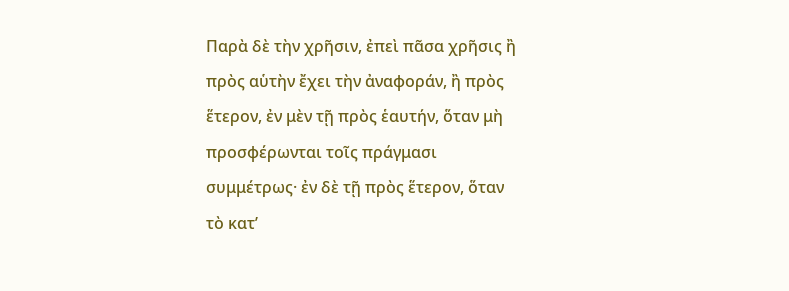Παρὰ δὲ τὴν χρῆσιν, ἐπεὶ πᾶσα χρῆσις ἢ πρὸς αὑτὴν ἔχει τὴν ἀναφοράν, ἢ πρὸς ἕτερον, ἐν μὲν τῇ πρὸς ἑαυτήν, ὅταν μὴ προσφέρωνται τοῖς πράγμασι συμμέτρως· ἐν δὲ τῇ πρὸς ἕτερον, ὅταν τὸ κατ’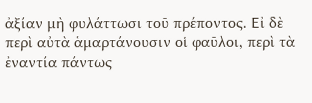ἀξίαν μὴ φυλάττωσι τοῦ πρέποντος. Εἰ δὲ περὶ αὐτὰ ἁμαρτάνουσιν οἱ φαῦλοι, περὶ τὰ ἐναντία πάντως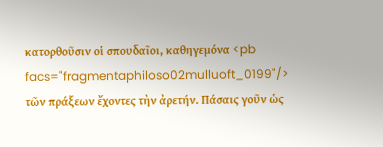κατορθοῦσιν οἱ σπουδαῖοι, καθηγεμόνα <pb facs="fragmentaphiloso02mulluoft_0199"/> τῶν πράξεων ἔχοντες τὴν ἀρετήν. Πάσαις γοῦν ὡς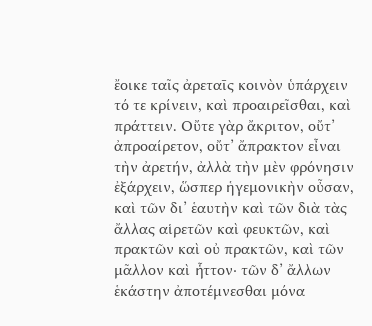ἔοικε ταῖς ἀρεταῑς κοινὸν ὑπάρχειν τό τε κρίνειν, καὶ προαιρεῖσθαι, καὶ πράττειν. Οὔτε γὰρ ἄκριτον, οὔτ’ ἀπροαίρετον, οὔτ’ ἄπρακτον εἶναι τὴν ἀρετήν, ἀλλὰ τὴν μὲν φρόνησιν ἐξάρχειν, ὥσπερ ἡγεμονικὴν οὖσαν, καὶ τῶν δι’ ἑαυτὴν καὶ τῶν διὰ τὰς ἄλλας αἱρετῶν καὶ φευκτῶν, καὶ πρακτῶν καὶ οὐ πρακτῶν, καὶ τῶν μᾶλλον καὶ ἧττον· τῶν δ’ ἄλλων ἑκάστην ἀποτέμνεσθαι μόνα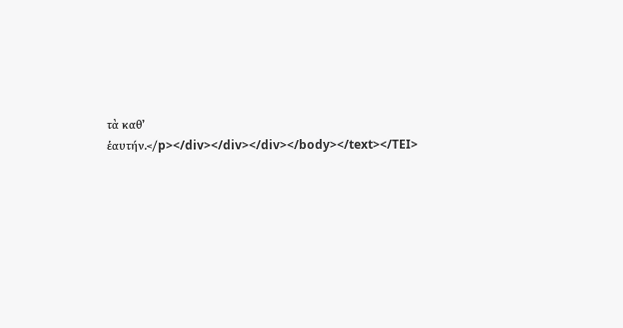τὰ καθ’ ἑαυτήν.</p></div></div></div></body></text></TEI>